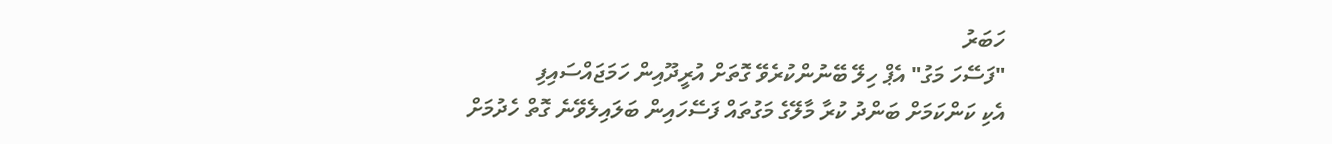ހަބަރު
"ފަސޭހަ މަގު" އެޕް ހިލޭ ބޭނުންކުރެވޭ ގޮތަށް އުރީދޫއިން ހަމަޖައްސައިފި
އެކި ކަންކަމަށް ބަންދު ކުރާ މާލޭގެ މަގުތައް ފަސޭހައިން ބަލައިލެވޭނެ ގޮތް ހެދުމަށް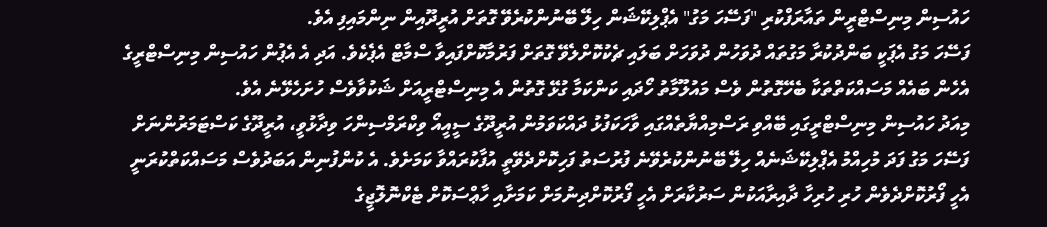ހައުސިން މިނިސްޓްރީން ތައާރަފްކުރި "ފަސޭހަ މަގު" އެޕްލިކޭޝަން ހިލޭ ބޭނުންކުރެވޭ ގޮތަށް އުރީދޫއިން ނިންމައިފި އެވެ.
ފަސޭހަ މަގު އެޕަކީ ބަންދުކުރާ މަގުތައް ދުވަހުން ދުވަހަށް ބަލައި ޗެކުކޮށްލެވޭ ގޮތަށް ފަރުމާކޮށްފައިވާ ސްމާޓް އެޕެކެވެ. އަދި އެ އެޕުން ހައުސިން މިނިސްޓްރީގެ އެހެން ބައެއް މަސައްކަތްތަކާ ބެހޭގޮތުން ވެސް މައުލޫމާތު ހޯދައި ކަންކަމާ ގުޅޭ ގޮތުން އެ މިނިސްޓްރީއަށް ޝަކުވާވެސް ހުށަހެޅޭނެ އެވެ.
މިއަދު ހައުސިން މިނިސްޓްރީގައި ބޭއްވި ރަސްމިއްޔާތެއްގައި ވާހަކަފުޅު ދައްކަވަމުން އުރީދޫގެ ސީއީއޯ ވިކްރަމްސިންހަ ވިދާޅުވީ، އުރީދޫގެ ކަސްޓަމަރުންނަށް ފަސޭހަ މަގު ފަދަ މުހިއްމު އެޕްލިކޭޝަނެއް ހިލޭ ބޭނުންކުރެވޭނެ ފުރުސަތު ފަހިކޮށްދެވޭތީ އުފާކުރައްވާ ކަމަށެވެ. އެ ކުންފުނިން އަބަދުވެސް މަސައްކަތްކުރަނީ އެހީ ފޯރުކޮށްދެވެން ހުރި ހުރިހާ ދާއިރާއަކުން ސަރުކާރަށް އެހީ ފޯރުކޮށްދިނުމަށް ކަމަށާއި ހާޢްސަކޮށް ޓެކްނޮލޮޖީގެ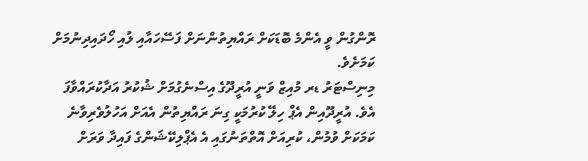ރޮންގުން ވީ އެންމެ ބޮޑަކަށް ރައްޔިތުންނަށް ފަސޭހައާއި ލުއި ހޯދައިދިނުމަށް ކަމަށެވެ.
މިނިސްޓަރު ޑރ މުއިޒް ވަނީ އުރީދޫގެ އިސްނެގުމަށް ޝުކުރު އަދާކުރައްވާފަ އެވެ. އުރީދޫއިން އެޕް ހިލޭ ކުރުމަކީ ގިނަ ރައްޔިތުން އެއަށް އަހުލުވެރިވާނެ ކަމަކަށް ވުމުން، ކުރިއަށް އޮތްތަނުގައި އެ އެޕްލިކޭޝަންގެ ފައިދާ ވަރަށް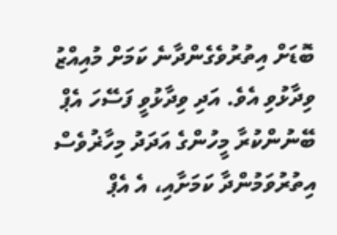ބޮޑަށް އިތުރުވެގެންދާނެ ކަމަށް މުއިއްޒު ވިދާޅުވި އެވެ. އަދި ވިދާޅުވީ ފަސޭހަ އެޕް ބޭނުންކުރާ މީހުންގެ އަދަދު މިހާޜުވެސް އިތުރުވަމުންދާ ކަމަށާއި، އެ އެޕް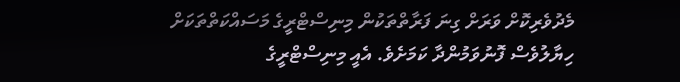މެދުވެރިކޮށް ވަރަށް ގިނަ ފަރާތްތަކުން މިނިސްޓްރީގެ މަސައްކަތްތަކަށް ހިޔާލުވެސް ފޮނުވަމުންދާ ކަމަށެވެ. އެއީ މިނިސްޓްރީގެ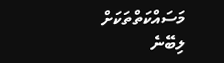މަސައްކަތްތަކަށް ލިބޭނެ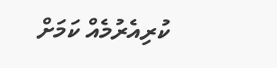ކުރިއެރުމެއް ކަމަށް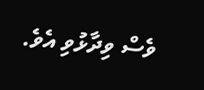ވެސް ވިދާޅުވި އެވެ.